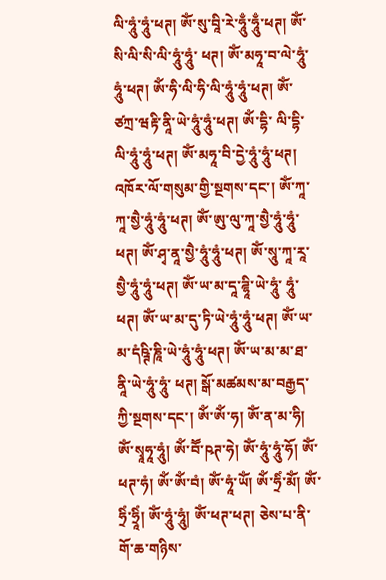ལི་ཧཱུཾ་ཧཱུཾ་ཕཊ། ༀ་སུ་བཱི་རེ་ཧཱུྃ་ཧཱུྃ་ཕཊ། ༀ་སི་ལི་སི་ལི་ཧཱུཾ་ཧཱུཾ་ ཕཊ། ༀ་མཧཱ་བ་ལེ་ཧཱུཾ་ཧཱུཾ་ཕཊ། ༀ་ཧི་ལི་ཧི་ལི་ཧཱུཾ་ཧཱུཾ་ཕཊ། ༀ་ཙཀྲ་ཝརྟི་ནཱི་ཡེ་ཧཱུཾ་ཧཱུཾ་ཕཊ། ༀ་དྷི་ ལི་དྷི་ལི་ཧཱུཾ་ཧཱུཾ་ཕཊ། ༀ་མཧཱ་བི་དྱེ་ཧཱུཾ་ཧཱུཾ་ཕཊ། འཁོར་ལོ་གསུམ་གྱི་སྔགས་དང་། ༀ་ཀཱ་ཀཱ་སྱཻ་ཧཱུཾ་ཧཱུཾ་ཕཊ། ༀ་ཨུ་ལུ་ཀཱ་སྱཻ་ཧཱུཾ་ཧཱུཾ་ཕཊ། ༀ་ཤྭ་ནཱ་སྱཻ་ཧཱུཾ་ཧཱུཾ་ཕཊ། ༀ་སཱུ་ཀཱ་རཱ་སྱཻ་ཧཱུཾ་ཧཱུཾ་ཕཊ། ༀ་ཡ་མ་དཱ་ཌྷཱི་ཡེ་ཧཱུཾ་ ཧཱུཾ་ཕཊ། ༀ་ཡ་མ་དུ་ཏི་ཡེ་ཧཱུཾ་ཧཱུཾ་ཕཊ། ༀ་ཡ་མ་དཾཥྚི་ཎཱི་ཡེ་ཧཱུཾ་ཧཱུཾ་ཕཊ། ༀ་ཡ་མ་མ་ཐ་ནཱི་ཡེ་ཧཱུཾ་ཧཱུཾ་ ཕཊ། སྒོ་མཚམས་མ་བརྒྱད་ཀྱི་སྔགས་དང་། ༀ་ༀ་ཧ། ༀ་ན་མ་ཧི། ༀ་སྭཱཧཱ་ཧཱུཾ། ༀ་བཽ་ཥཊ་ཧེ། ༀ་ཧཱུཾ་ཧཱུཾ་ཧོ། ༀ་ཕཊ་ཧཾ། ༀ་ༀ་བཾ། ༀ་ཧཱཾ་ཡོཾ། ༀ་ཧྲིཾ་མོཾ། ༀ་ཧྲིཾ་ཧྲཱིཾ། ༀ་ཧཱུཾ་ཧཱུཾ། ༀ་ཕཊ་ཕཊ། ཅེས་པ་ནི་གོ་ཆ་གཉིས་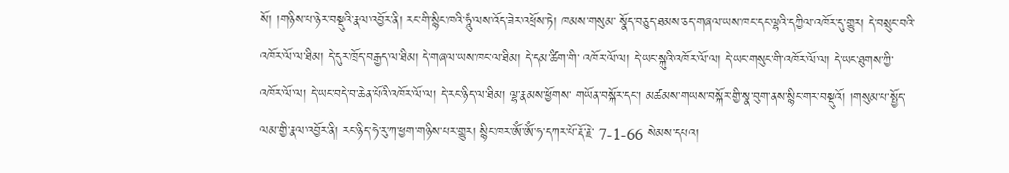སོ། །གཉིས་པ་ཉེར་བསྡུའི་རྣལ་འབྱོར་ནི། རང་གི་སྙིང་ཁའི་ཧཱུཾ་ལས་འོད་ཟེར་འཕྲོས་ཏེ། ཁམས་གསུམ་ སྣོད་བཅུད་ཐམས་ཅད་གཞལ་ཡས་ཁང་དང་ལྷའི་དཀྱིལ་འཁོར་དུ་གྱུར། དེ་བསྲུང་བའི་ འཁོར་ལོ་ལ་ཐིམ། དེ་དུར་ཁྲོད་བརྒྱད་ལ་ཐིམ། དེ་གཞལ་ཡས་ཁང་ལ་ཐིམ། དེ་དམ་ཚིག་གི་ འཁོར་ལོ་ལ། དེ་ཡང་སྐུའི་འཁོར་ལོ་ལ། དེ་ཡང་གསུང་གི་འཁོར་ལོ་ལ། དེ་ཡང་ཐུགས་ཀྱི་ འཁོར་ལོ་ལ། དེ་ཡང་བདེ་བ་ཆེན་པོའི་འཁོར་ལོ་ལ། དེ་རང་ཉིད་ལ་ཐིམ། ལྷ་རྣམས་ཕྱོགས་ གཡོན་བསྐོར་དང་། མཚམས་གཡས་བསྐོར་གྱི་སྣ་བུག་ནས་སྙིང་གར་བསྡུའོ། །གསུམ་པ་སྤྱོད་ ལམ་གྱི་རྣལ་འབྱོར་ནི། རང་ཉིད་ཧེ་རུ་ཀ་ཕྱག་གཉིས་པར་གྱུར། སྙིང་ཁར་ༀ་ༀ་ཧ་དཀར་པོ་རྡོ་རྗེ་ 7-1-66 སེམས་དཔའ།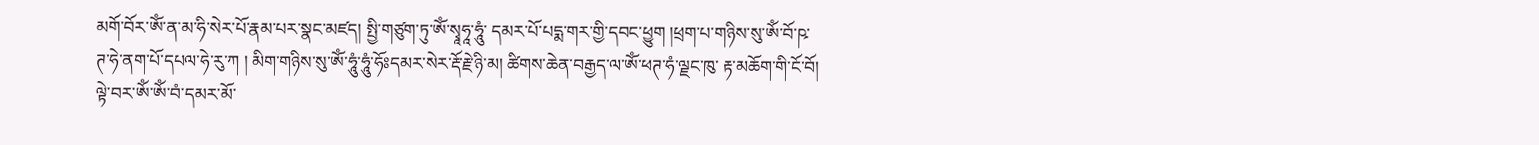མགོ་བོར་ༀ་ན་མ་ཧི་སེར་པོ་རྣམ་པར་སྣང་མཛད། སྤྱི་གཙུག་ཏུ་ༀ་སྭཱཧཱ་ཧཱུཾ་ དམར་པོ་པདྨ་གར་གྱི་དབང་ཕྱུག །ཕྲག་པ་གཉིས་སུ་ༀ་བོ་ཥ་ཊ་ཧེ་ནག་པོ་དཔལ་ཧེ་རུ་ཀ ། མིག་གཉིས་སུ་ༀ་ཧཱུཾ་ཧཱུཾ་ཧོཿདམར་སེར་རྡོ་རྗེ་ཉི་མ། ཚིགས་ཆེན་བརྒྱད་ལ་ༀ་ཕཊ་ཧཾ་ལྗང་ཁུ་ རྟ་མཆོག་གི་ངོ་བོ། ལྟེ་བར་ༀ་ༀ་བཾ་དམར་མོ་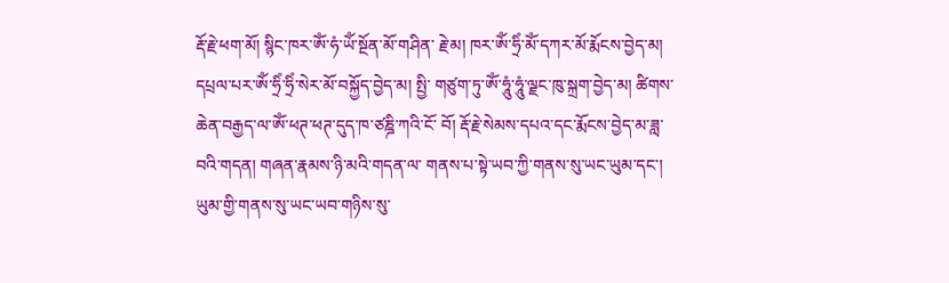རྡོ་རྗེ་ཕག་མོ། སྙིང་ཁར་ༀ་ཧཾ་ཡོཾ་སྔོན་མོ་གཤིན་ རྗེ་མ། ཁར་ༀ་ཧྲིཾ་མོཾ་དཀར་མོ་རྨོངས་བྱེད་མ། དཔྲལ་པར་ༀ་ཧྲིཾ་ཧྲིཾ་སེར་མོ་བསྐྱོད་བྱེད་མ། སྤྱི་ གཙུག་ཏུ་ༀ་ཧཱུཾ་ཧཱུཾ་ལྗང་ཁུ་སྐྲག་བྱེད་མ། ཚིགས་ཆེན་བརྒྱད་ལ་ༀ་ཕཊ་ཕཊ་དུད་ཁ་ཙཎྜི་ཀའི་ངོ་ བོ། རྡོ་རྗེ་སེམས་དཔའ་དང་རྨོངས་བྱེད་མ་ཟླ་བའི་གདན། གཞན་རྣམས་ཉི་མའི་གདན་ལ་ གནས་པ་སྟེ་ཡབ་ཀྱི་གནས་སུ་ཡང་ཡུམ་དང་། ཡུམ་གྱི་གནས་སུ་ཡང་ཡབ་གཉིས་སུ་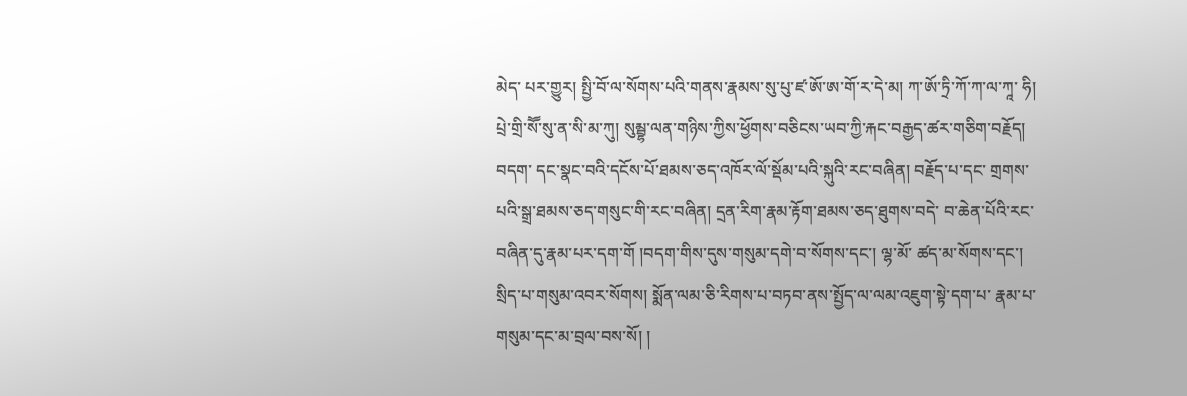མེད་ པར་གྱུར། སྤྱི་བོ་ལ་སོགས་པའི་གནས་རྣམས་སུ་པུ་ཛ་ཨོ་ཨ་གོ་ར་དེ་མ། ཀ་ཨོ་ཏྲི་ཀོ་ཀ་ལ་ཀཱ་ ཧི། པྲེ་གྲི་སཽ་སུ་ན་སི་མ་ཀུ། སུམྦྷ་ལན་གཉིས་ཀྱིས་ཕྱོགས་བཅིངས་ཡབ་ཀྱི་རྐང་བརྒྱད་ཚར་གཅིག་བརྗོད། བདག་ དང་སྣང་བའི་དངོས་པོ་ཐམས་ཅད་འཁོར་ལོ་སྡོམ་པའི་སྐུའི་རང་བཞིན། བརྗོད་པ་དང་ གྲགས་པའི་སྒྲ་ཐམས་ཅད་གསུང་གི་རང་བཞིན། དྲན་རིག་རྣམ་རྟོག་ཐམས་ཅད་ཐུགས་བདེ་ བ་ཆེན་པོའི་རང་བཞིན་དུ་རྣམ་པར་དག་གོ །བདག་གིས་དུས་གསུམ་དགེ་བ་སོགས་དང་། ལྷ་མོ་ ཚད་མ་སོགས་དང་། སྲིད་པ་གསུམ་འབར་སོགས། སྨོན་ལམ་ཅི་རིགས་པ་བཏབ་ནས་སྤྱོད་ལ་ལམ་འཇུག་སྟེ་དག་པ་ རྣམ་པ་གསུམ་དང་མ་བྲལ་བས་སོ། །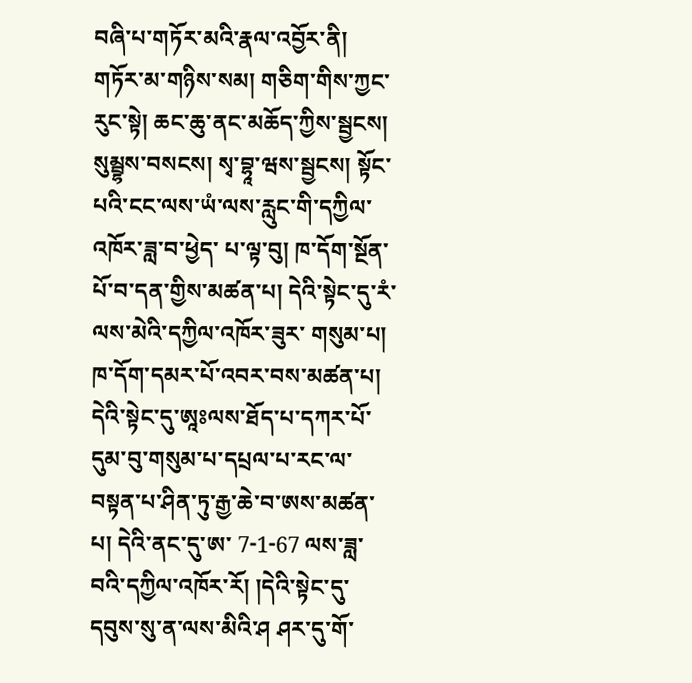བཞི་པ་གཏོར་མའི་རྣལ་འབྱོར་ནི། གཏོར་མ་གཉིས་སམ། གཅིག་གིས་ཀྱང་རུང་སྟེ། ཆང་ཆུ་ནང་མཆོད་ཀྱིས་སྦྱངས། སུམྦྷས་བསངས། སྭ་བྷཱ་ཝས་སྦྱངས། སྟོང་པའི་ངང་ལས་ཡཾ་ལས་རླུང་གི་དཀྱིལ་འཁོར་ཟླ་བ་ཕྱེད་ པ་ལྟ་བུ། ཁ་དོག་སྔོན་པོ་བ་དན་གྱིས་མཚན་པ། དེའི་སྟེང་དུ་རཾ་ལས་མེའི་དཀྱིལ་འཁོར་ཟུར་ གསུམ་པ། ཁ་དོག་དམར་པོ་འབར་བས་མཚན་པ། དེའི་སྟེང་དུ་ཨཱཿལས་ཐོད་པ་དཀར་པོ་ དུམ་བུ་གསུམ་པ་དཔྲལ་པ་རང་ལ་བསྟན་པ་ཤིན་ཏུ་རྒྱ་ཆེ་བ་ཨས་མཚན་པ། དེའི་ནང་དུ་ཨ་ 7-1-67 ལས་ཟླ་བའི་དཀྱིལ་འཁོར་རོ། །དེའི་སྟེང་དུ་དབུས་སུ་ན་ལས་མིའི་ཤ ཤར་དུ་གོ་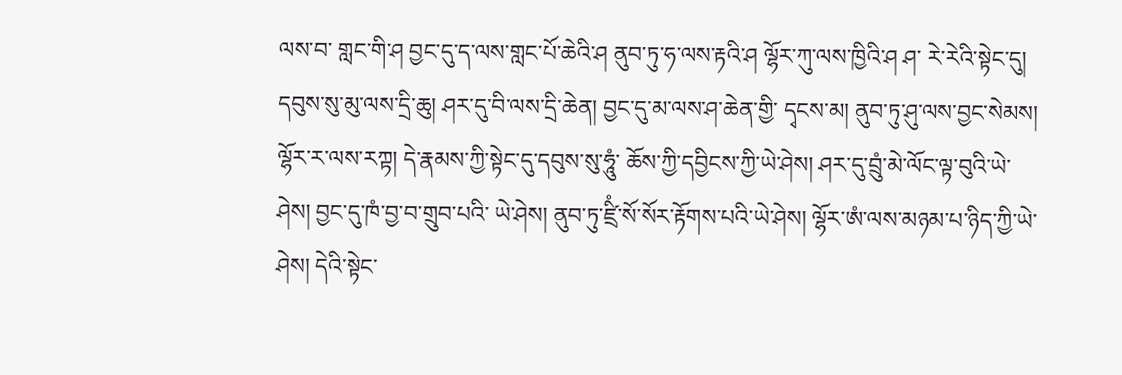ལས་བ་ གླང་གི་ཤ བྱང་དུ་ད་ལས་གླང་པོ་ཆེའི་ཤ ནུབ་ཏུ་ཧ་ལས་རྟའི་ཤ ལྷོར་ཀུ་ལས་ཁྱིའི་ཤ ཤ་ རེ་རེའི་སྟེང་དུ། དབུས་སུ་མུ་ལས་དྲི་ཆུ། ཤར་དུ་བི་ལས་དྲི་ཆེན། བྱང་དུ་མ་ལས་ཤ་ཆེན་གྱི་ དྭངས་མ། ནུབ་ཏུ་ཤུ་ལས་བྱང་སེམས། ལྷོར་ར་ལས་རཀྟ། དེ་རྣམས་ཀྱི་སྟེང་དུ་དབུས་སུ་ཧཱུཾ་ ཆོས་ཀྱི་དབྱིངས་ཀྱི་ཡེ་ཤེས། ཤར་དུ་བྲུཾ་མེ་ལོང་ལྟ་བུའི་ཡེ་ཤེས། བྱང་དུ་ཁཾ་བྱ་བ་གྲུབ་པའི་ ཡེ་ཤེས། ནུབ་ཏུ་ཛྲིཾ་སོ་སོར་རྟོགས་པའི་ཡེ་ཤེས། ལྷོར་ཨཾ་ལས་མཉམ་པ་ཉིད་ཀྱི་ཡེ་ཤེས། དེའི་སྟེང་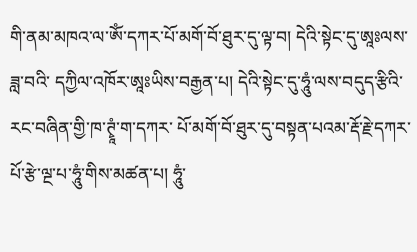གི་ནམ་མཁའ་ལ་ༀ་དཀར་པོ་མགོ་བོ་ཐུར་དུ་ལྟ་བ། དེའི་སྟེང་དུ་ཨཱཿལས་ཟླ་བའི་ དཀྱིལ་འཁོར་ཨཱཿཡིས་བརྒྱན་པ། དེའི་སྟེང་དུ་ཧཱུཾ་ལས་བདུད་རྩིའི་རང་བཞིན་གྱི་ཁ་ཊྭཱཾ་ག་དཀར་ པོ་མགོ་བོ་ཐུར་དུ་བསྟན་པའམ་རྡོ་རྗེ་དཀར་པོ་རྩེ་ལྔ་པ་ཧཱུཾ་གིས་མཚན་པ། ཧཱུཾ་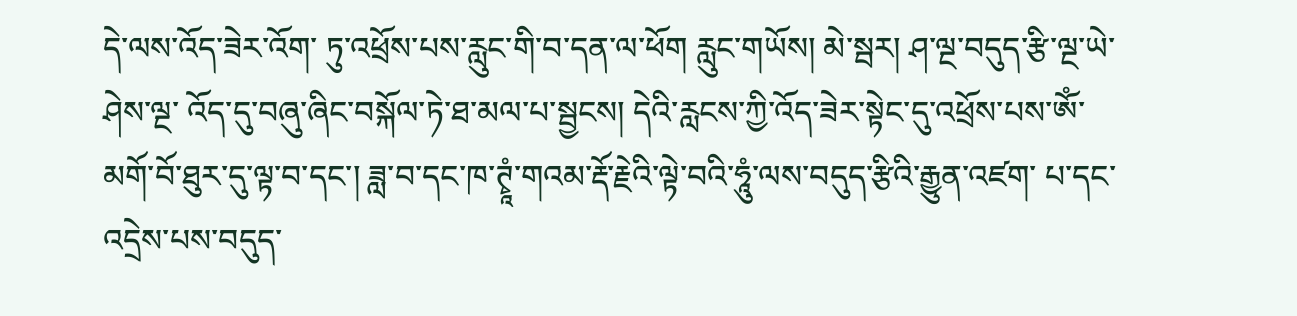དེ་ལས་འོད་ཟེར་འོག་ ཏུ་འཕྲོས་པས་རླུང་གི་བ་དན་ལ་ཕོག རླུང་གཡོས། མེ་སྦར། ཤ་ལྔ་བདུད་རྩི་ལྔ་ཡེ་ཤེས་ལྔ་ འོད་དུ་བཞུ་ཞིང་བསྐོལ་ཏེ་ཐ་མལ་པ་སྦྱངས། དེའི་རླངས་ཀྱི་འོད་ཟེར་སྟེང་དུ་འཕྲོས་པས་ༀ་ མགོ་བོ་ཐུར་དུ་ལྟ་བ་དང་། ཟླ་བ་དང་ཁ་ཊྭཱཾ་གའམ་རྡོ་རྗེའི་ལྟེ་བའི་ཧཱུཾ་ལས་བདུད་རྩིའི་རྒྱུན་འཛག་ པ་དང་འདྲེས་པས་བདུད་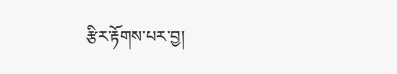རྩིར་རྟོགས་པར་བྱ།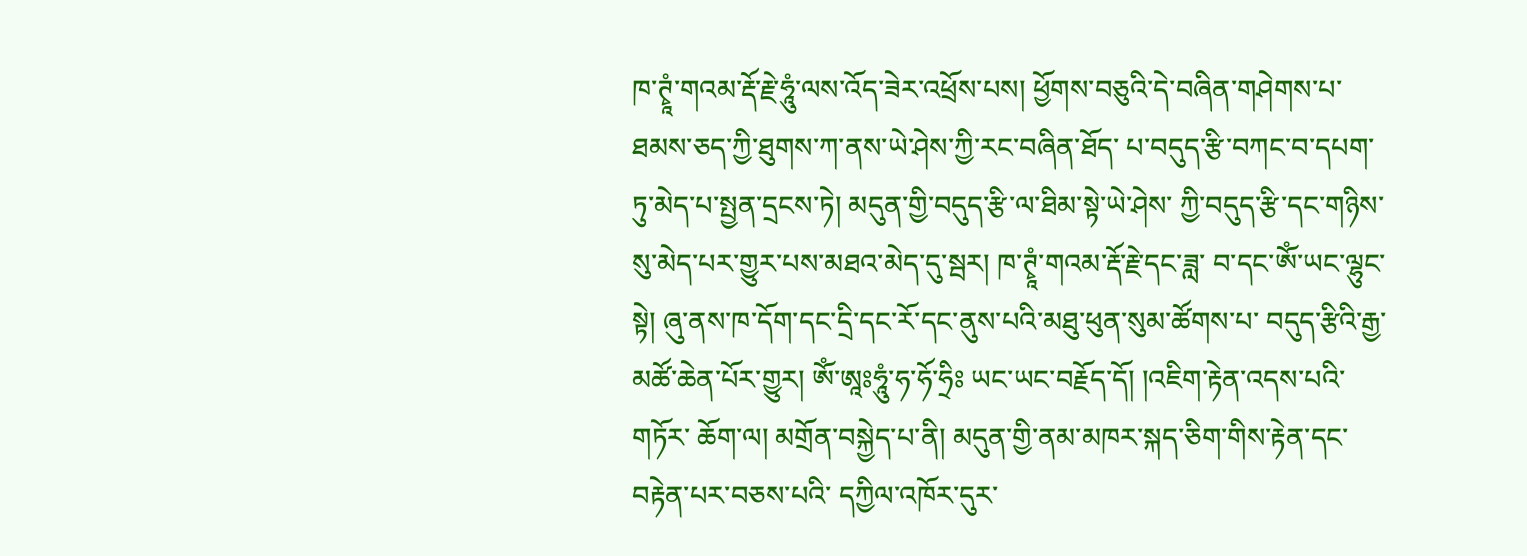ཁ་ཊྭཱཾ་གའམ་རྡོ་རྗེ་ཧཱུཾ་ལས་འོད་ཟེར་འཕྲོས་པས། ཕྱོགས་བཅུའི་དེ་བཞིན་གཤེགས་པ་ཐམས་ཅད་ཀྱི་ཐུགས་ཀ་ནས་ཡེ་ཤེས་ཀྱི་རང་བཞིན་ཐོད་ པ་བདུད་རྩི་བཀང་བ་དཔག་ཏུ་མེད་པ་སྤྱན་དྲངས་ཏེ། མདུན་གྱི་བདུད་རྩི་ལ་ཐིམ་སྟེ་ཡེ་ཤེས་ ཀྱི་བདུད་རྩི་དང་གཉིས་སུ་མེད་པར་གྱུར་པས་མཐའ་མེད་དུ་སྦར། ཁ་ཊྭཱཾ་གའམ་རྡོ་རྗེ་དང་ཟླ་ བ་དང་ༀ་ཡང་ལྷུང་སྟེ། ཞུ་ནས་ཁ་དོག་དང་དྲི་དང་རོ་དང་ནུས་པའི་མཐུ་ཕུན་སུམ་ཚོགས་པ་ བདུད་རྩིའི་རྒྱ་མཚོ་ཆེན་པོར་གྱུར། ༀ་ཨཱཿཧཱུཾ་ཧ་ཧོ་ཧྲིཿ ཡང་ཡང་བརྗོད་དོ། །འཇིག་རྟེན་འདས་པའི་གཏོར་ ཆོག་ལ། མགྲོན་བསྐྱེད་པ་ནི། མདུན་གྱི་ནམ་མཁར་སྐད་ཅིག་གིས་རྟེན་དང་བརྟེན་པར་བཅས་པའི་ དཀྱིལ་འཁོར་དུར་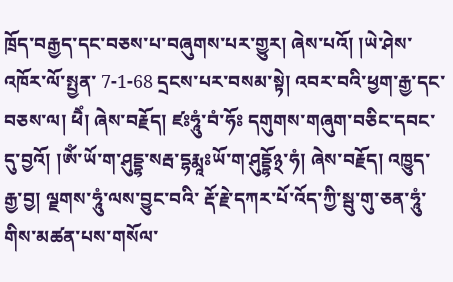ཁྲོད་བརྒྱད་དང་བཅས་པ་བཞུགས་པར་གྱུར། ཞེས་པའོ། །ཡེ་ཤེས་འཁོར་ལོ་སྤྱན་ 7-1-68 དྲངས་པར་བསམ་སྟེ། འབར་བའི་ཕྱག་རྒྱ་དང་བཅས་ལ། ཕཻཾ། ཞེས་བརྗོད། ཛཿཧཱུཾ་བཾ་ཧོཿ དགུགས་གཞུག་བཅིང་དབང་ དུ་བྱའོ། །ༀ་ཡོ་ག་ཤུདྡྷ་སརྦ་དྷརྨཱཿཡོ་ག་ཤུདྡྷོ྅་ཧཾ། ཞེས་བརྗོད། འཁྱུད་རྒྱ་བྱ། ལྗགས་ཧཱུཾ་ལས་བྱུང་བའི་ རྡོ་རྗེ་དཀར་པོ་འོད་ཀྱི་སྦུ་གུ་ཅན་ཧཱུཾ་གིས་མཚན་པས་གསོལ་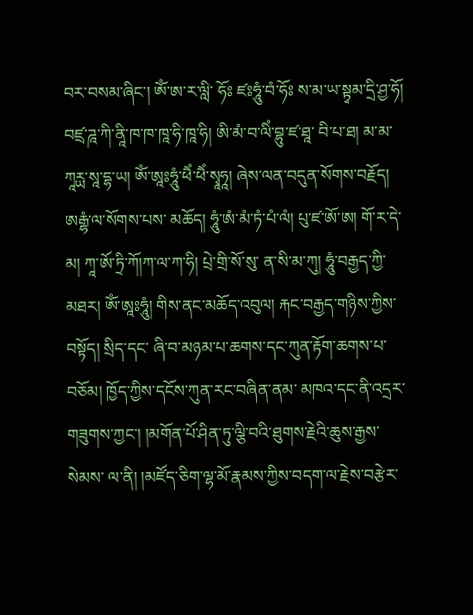བར་བསམ་ཞིང་། ༀ་ཨ་ར་ལླི་ ཧོཿ ཛཿཧཱུཾ་བཾ་ཧོཿ ས་མ་ཡ་སྟྭམ་དྲི་ཤྱ་ཧོ། བཛྲ་ཌཱ་ཀི་ནཱི་ཁ་ཁ་ཁཱ་ཧི་ཁཱ་ཧི། ཨི་མཾ་བ་ལིཾ་བྷུ་ཛ་ཐཱ་ བི་པ་ཐ། མ་མ་ཀཱཪྻ་སཱ་དྷ་ཡ། ༀ་ཨཱཿཧཱུཾ་ཕཻཾ་ཕཻཾ་སྭཱཧཱ། ཞེས་ལན་བདུན་སོགས་བརྗོད། ཨརྒྷཾ་ལ་སོགས་པས་ མཆོད། ཧཱུཾ་ཨཾ་མཾ་ཏཾ་པཾ་ལཾ། པུ་ཛ་ཨོ་ཨ། གོ་ར་དེ་མ། ཀཱ་ཨོ་ཏྲི་ཀོ།ཀ་ལ་ཀ་ཧི། པྲེ་གྲི་སོ་སུ་ ན་སི་མ་ཀུ། ཧཱུཾ་བརྒྱད་ཀྱི་མཐར། ༀ་ཨཱཿཧཱུཾ། གིས་ནང་མཆོད་འབུལ། རྐང་བརྒྱད་གཉིས་ཀྱིས་བསྟོད། སྲིད་དང་ ཞི་བ་མཉམ་པ་ཆགས་དང་ཀུན་རྟོག་ཆགས་པ་བཅོམ། ཁྱོད་ཀྱིས་དངོས་ཀུན་རང་བཞིན་ནམ་ མཁའ་དང་ནི་འདྲར་གཟུགས་ཀྱང་། །མགོན་པོ་ཤིན་ཏུ་ལྕི་བའི་ཐུགས་རྗེའི་ཆུས་རྒྱས་སེམས་ ལ་ནི། །མཛོད་ཅིག་ལྷ་མོ་རྣམས་ཀྱིས་བདག་ལ་རྗེས་བརྩེར་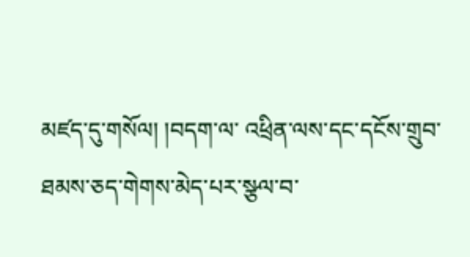མཛད་དུ་གསོལ། །བདག་ལ་ འཕྲིན་ལས་དང་དངོས་གྲུབ་ཐམས་ཅད་གེགས་མེད་པར་སྩལ་བ་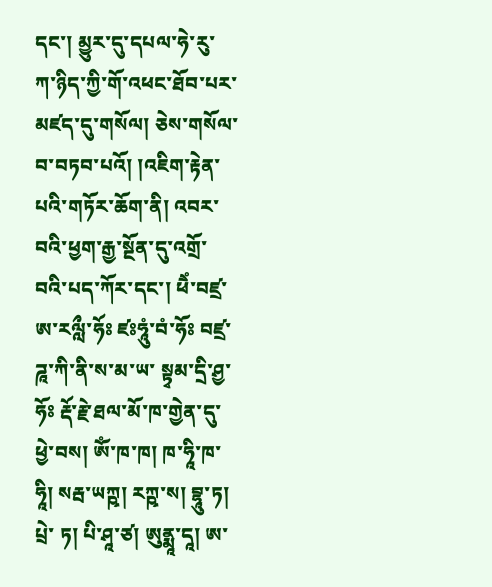དང་། མྱུར་དུ་དཔལ་ཧེ་རུ་ ཀ་ཉིད་ཀྱི་གོ་འཕང་ཐོབ་པར་མཛད་དུ་གསོལ། ཅེས་གསོལ་བ་བཏབ་པའོ། །འཇིག་རྟེན་པའི་གཏོར་ཆོག་ནི། འབར་བའི་ཕྱག་རྒྱ་སྔོན་དུ་འགྲོ་བའི་པད་ཀོར་དང་། ཕཻཾ་བཛྲ་ཨ་རལླྀ་ཧོཿ ཛཿཧཱུཾ་བཾ་ཧོཿ བཛྲ་ཌཱ་ཀི་ནི་ས་མ་ཡ་ སྟྭམ་དྲི་ཤྱ་ཧོཿ རྡོ་རྗེ་ཐལ་མོ་ཁ་གྱེན་དུ་ཕྱེ་བས། ༀ་ཁ་ཁ། ཁ་ཧཱི་ཁ་ཧཱི། སརྦ་ཡཀྵ། རཀྵ་ས། བྷཱུ་ཏ། པྲེ་ ཏ། པི་ཤཱ་ཙ། ཨུནྨཱ་དཱ། ཨ་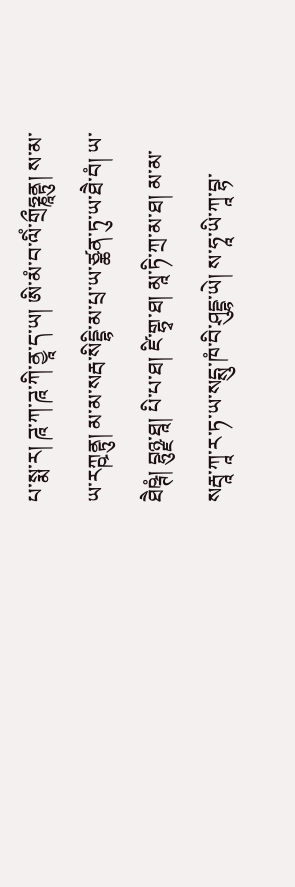པ་སྨ་ར། ཌཱ་ཀ་ཌཱ་ཀི་ནྱཱ་ད་ཡ། ཨི་མཾ་བ་ལིཾ་གྲྀཧྞཱནྟུ། ས་མ་ཡ་རཀྵནྟུ། མ་མ་སརྦ་སིདྡྷི་མ་པྲ་ཡ་ཙྪན་ཏུ་ཡ་ཐཻ་བཾ། ཡ་ཐཻཥྚཾ། བྷུཉྫ་ཐཱ། པི་པ་ཐ། ཛི་གྷྭ་ཐ། མཱ་ཏི་ཀྲ་མ་ཐ། མ་མ་སརྦཱ་ཀཱ་ར་ཏ་ཡ་སདྶུ་ཁཾ་བི་ཤུདྡྷ་ཡེ། ས་ཧཱ་ཡི་ཀཱ་བྷ་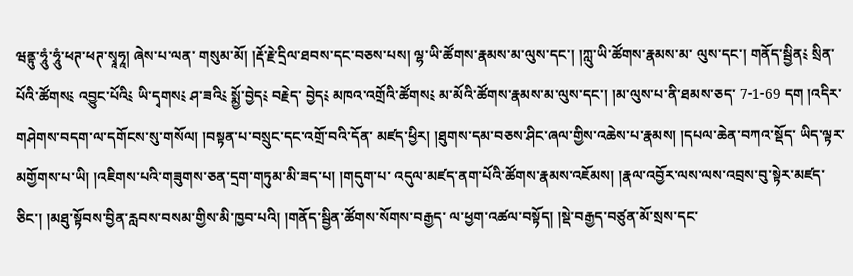ཝནྟུ་ཧཱུཾ་ཧཱུཾ་ཕཊ་ཕཊ་སྭཱཧཱ། ཞེས་པ་ལན་ གསུམ་མོ། །རྡོ་རྗེ་དྲིལ་ཐབས་དང་བཅས་པས། ལྷ་ཡི་ཚོགས་རྣམས་མ་ལུས་དང་། །ཀླུ་ཡི་ཚོགས་རྣམས་མ་ ལུས་དང་། གནོད་སྦྱིན༴ སྲིན་པོའི་ཚོགས༴ འབྱུང་པོའི༴ ཡི་དྭགས༴ ཤ་ཟའི༴ སྨྱོ་བྱེད༴ བརྗེད་ བྱེད༴ མཁའ་འགྲོའི་ཚོགས༴ མ་མོའི་ཚོགས་རྣམས་མ་ལུས་དང་། །མ་ལུས་པ་ནི་ཐམས་ཅད་ 7-1-69 དག །འདིར་གཤེགས་བདག་ལ་དགོངས་སུ་གསོལ། །བསྟན་པ་བསྲུང་དང་འགྲོ་བའི་དོན་ མཛད་ཕྱིར། །ཐུགས་དམ་བཅས་ཤིང་ཞལ་གྱིས་འཆེས་པ་རྣམས། །དཔལ་ཆེན་བཀའ་སྡོད་ ཡིད་ལྟར་མགྱོགས་པ་ཡི། །འཇིགས་པའི་གཟུགས་ཅན་དྲག་གཏུམ་མི་ཟད་པ། །གདུག་པ་ འདུལ་མཛད་ནག་པོའི་ཚོགས་རྣམས་འཇོམས། །རྣལ་འབྱོར་ལས་ལས་འབྲས་བུ་སྟེར་མཛད་ ཅིང་། །མཐུ་སྟོབས་བྱིན་རླབས་བསམ་གྱིས་མི་ཁྱབ་པའི། །གནོད་སྦྱིན་ཚོགས་སོགས་བརྒྱད་ ལ་ཕྱག་འཚལ་བསྟོད། །སྡེ་བརྒྱད་བཙུན་མོ་སྲས་དང་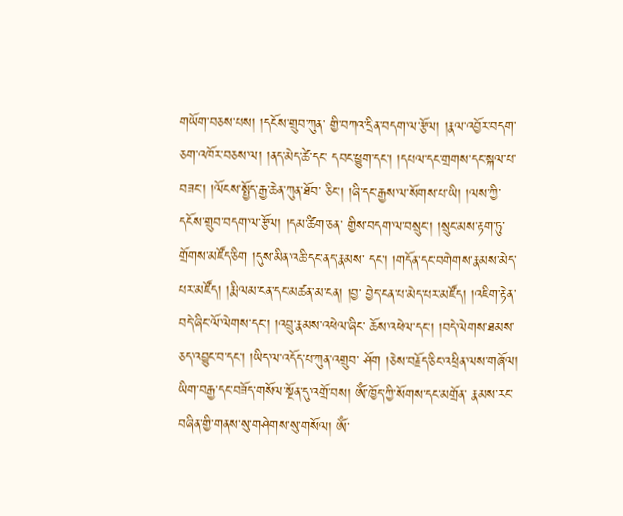གཡོག་བཅས་པས། །དངོས་གྲུབ་ཀུན་ གྱི་བཀའ་དྲིན་བདག་ལ་རྩོལ། །རྣལ་འབྱོར་བདག་ཅག་འཁོར་བཅས་ལ། །ནད་མེད་ཚེ་དང་ དབང་ཕྱུག་དང་། །དཔལ་དང་གྲགས་དང་སྐལ་པ་བཟང་། །ལོངས་སྤྱོད་རྒྱ་ཆེན་ཀུན་ཐོབ་ ཅིང་། །ཞི་དང་རྒྱས་ལ་སོགས་པ་ཡི། །ལས་ཀྱི་དངོས་གྲུབ་བདག་ལ་རྩོལ། །དམ་ཚིག་ཅན་ གྱིས་བདག་ལ་བསྲུང་། །སྲུང་མས་རྟག་ཏུ་གྲོགས་མཛོད་ཅིག །དུས་མིན་འཆི་དང་ནད་རྣམས་ དང་། །གདོན་དང་བགེགས་རྣམས་མེད་པར་མཛོད། །རྨི་ལམ་ངན་དང་མཚན་མ་ངན། །བྱ་ བྱེད་ངན་པ་མེད་པར་མཛོད། །འཇིག་རྟེན་བདེ་ཞིང་ལོ་ལེགས་དང་། །འབྲུ་རྣམས་འཕེལ་ཞིང་ ཆོས་འཕེལ་དང་། །བདེ་ལེགས་ཐམས་ཅད་འབྱུང་བ་དང་། །ཡིད་ལ་འདོད་པ་ཀུན་འགྲུབ་ ཤོག །ཅེས་བརྗོད་ཅིང་འཕྲིན་ལས་གཞོལ། ཡིག་བརྒྱ་དང་བཟོད་གསོལ་སྔོན་དུ་འགྲོ་བས། ༀ་ཁྱོད་ཀྱི་སོགས་དང་མགྲོན་ རྣམས་རང་བཞིན་གྱི་གནས་སུ་གཤེགས་སུ་གསོལ། ༀ་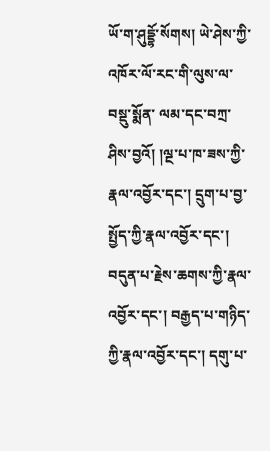ཡོ་ག་ཤུདྡྷོ་སོགས། ཡེ་ཤེས་ཀྱི་འཁོར་ལོ་རང་གི་ལུས་ལ་བསྡུ་སྨོན་ ལམ་དང་བཀྲ་ཤིས་བྱའོ། །ལྔ་པ་ཁ་ཟས་ཀྱི་རྣལ་འབྱོར་དང་། དྲུག་པ་བྱ་སྤྱོད་ཀྱི་རྣལ་འབྱོར་དང་། བདུན་པ་རྗེས་ཆགས་ཀྱི་རྣལ་ འབྱོར་དང་། བརྒྱད་པ་གཉིད་ཀྱི་རྣལ་འབྱོར་དང་། དགུ་པ་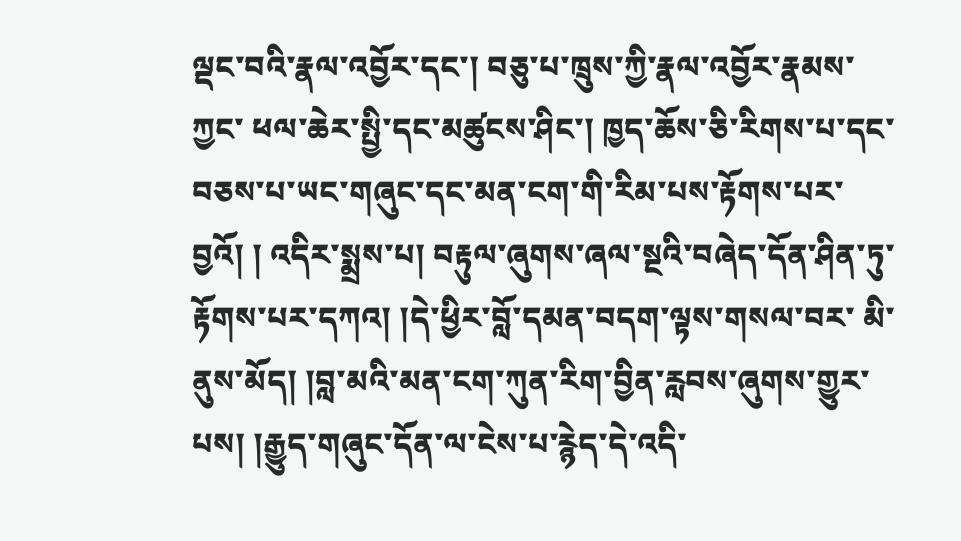ལྡང་བའི་རྣལ་འབྱོར་དང་། བཅུ་པ་ཁྲུས་ཀྱི་རྣལ་འབྱོར་རྣམས་ཀྱང་ ཕལ་ཆེར་སྤྱི་དང་མཚུངས་ཤིང་། ཁྱད་ཆོས་ཅི་རིགས་པ་དང་བཅས་པ་ཡང་གཞུང་དང་མན་ངག་གི་རིམ་པས་རྟོགས་པར་བྱའོ། ། འདིར་སྨྲས་པ། བརྟུལ་ཞུགས་ཞལ་སྔའི་བཞེད་དོན་ཤིན་ཏུ་རྟོགས་པར་དཀའ། །དེ་ཕྱིར་བློ་དམན་བདག་ལྟས་གསལ་བར་ མི་ནུས་མོད། །བླ་མའི་མན་ངག་ཀུན་རིག་བྱིན་རླབས་ཞུགས་གྱུར་པས། །རྒྱུད་གཞུང་དོན་ལ་ངེས་པ་རྙེད་དེ་འདི་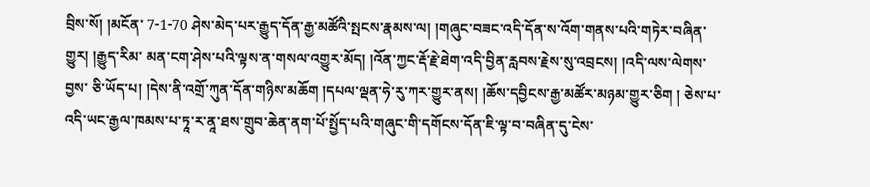བྲིས་སོ། །མངོན་ 7-1-70 ཤེས་མེད་པར་རྒྱུད་དོན་རྒྱ་མཚོའི་སྤངས་རྣམས་ལ། །གཞུང་བཟང་འདི་དོན་ས་འོག་གནས་པའི་གཏེར་བཞིན་གྱུར། །རྒྱུད་རིམ་ མན་ངག་ཤེས་པའི་ལྟས་ན་གསལ་འགྱུར་མོད། །འོན་ཀྱང་རྡོ་རྗེ་ཐེག་འདི་བྱིན་རླབས་རྗེས་སུ་འབྲངས། །འདི་ལས་ལེགས་བྱས་ ཅི་ཡོད་པ། །དེས་ནི་འགྲོ་ཀུན་དོན་གཉིས་མཆོག །དཔལ་ལྡན་ཧེ་རུ་ཀར་གྱུར་ནས། །ཆོས་དབྱིངས་རྒྱ་མཚོར་མཉམ་གྱུར་ཅིག ། ཅེས་པ་འདི་ཡང་རྒྱལ་ཁམས་པ་ཏཱ་ར་ནཱ་ཐས་གྲུབ་ཆེན་ནག་པོ་སྤྱོད་པའི་གཞུང་གི་དགོངས་དོན་ཇི་ལྟ་བ་བཞིན་དུ་ངེས་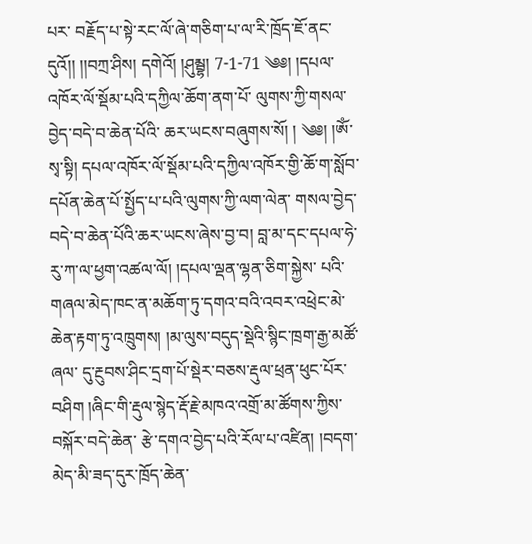པར་ བརྗོད་པ་སྟེ་རང་ལོ་ཞེ་གཅིག་པ་ལ་རི་ཁྲོད་ཇོ་ནང་དུའོ།། །།བཀྲ་ཤིས། དགེའོ། །ཤུམྦྷ། 7-1-71 ༄༅། །དཔལ་འཁོར་ལོ་སྡོམ་པའི་དཀྱིལ་ཆོག་ནག་པོ་ ལུགས་ཀྱི་གསལ་བྱེད་བདེ་བ་ཆེན་པོའི་ ཆར་ཡངས་བཞུགས་སོ། ། ༄༅། །ༀ་སྭ་སྟི། དཔལ་འཁོར་ལོ་སྡོམ་པའི་དཀྱིལ་འཁོར་གྱི་ཆོ་ག་སློབ་དཔོན་ཆེན་པོ་སྤྱོད་པ་པའི་ལུགས་ཀྱི་ལག་ལེན་ གསལ་བྱེད་བདེ་བ་ཆེན་པོའི་ཆར་ཡངས་ཞེས་བྱ་བ། བླ་མ་དང་དཔལ་ཧེ་རུ་ཀ་ལ་ཕྱག་འཚལ་ལོ། །དཔལ་ལྡན་ལྷན་ཅིག་སྐྱེས་ པའི་གཞལ་མེད་ཁང་ན་མཆོག་ཏུ་དགའ་བའི་འབར་འཕྲེང་མེ་ཆེན་རྟག་ཏུ་འཁྲུགས། །མ་ལུས་བདུད་སྡེའི་སྙིང་ཁྲག་རྒྱ་མཚོ་ཞལ་ དུ་རྔུབས་ཤིང་དྲག་པོ་སྡེར་བཅས་རྡུལ་ཕྲན་ཕུང་པོར་བཤིག །ཞིང་གི་རྡུལ་སྙེད་རྡོ་རྗེ་མཁའ་འགྲོ་མ་ཚོགས་ཀྱིས་བསྐོར་བདེ་ཆེན་ རྩེ་དགའ་བྱེད་པའི་རོལ་པ་འཛིན། །བདག་མེད་མི་ཟད་དུར་ཁྲོད་ཆེན་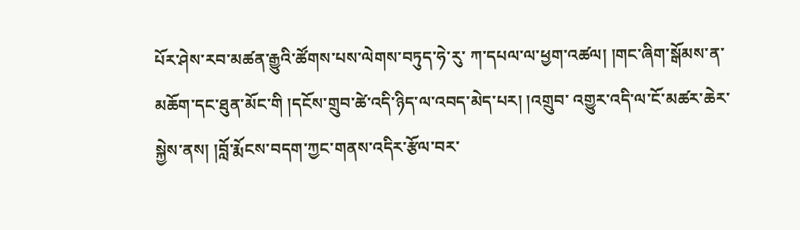པོར་ཤེས་རབ་མཚན་རྒྱུའི་ཚོགས་པས་ལེགས་བཏུད་ཧེ་རུ་ ཀ་དཔལ་ལ་ཕྱག་འཚལ། །གང་ཞིག་སྒོམས་ན་མཆོག་དང་ཐུན་མོང་གི །དངོས་གྲུབ་ཚེ་འདི་ཉིད་ལ་འབད་མེད་པར། །འགྲུབ་ འགྱུར་འདི་ལ་ངོ་མཚར་ཆེར་སྐྱེས་ནས། །བློ་རྨོངས་བདག་ཀྱང་གནས་འདིར་རྩོལ་བར་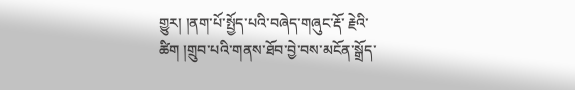གྱུར། །ནག་པོ་སྤྱོད་པའི་བཞེད་གཞུང་རྡོ་ རྗེའི་ཚིག །གྲུབ་པའི་གནས་ཐོབ་བྱེ་བས་མངོན་སྒྲོད་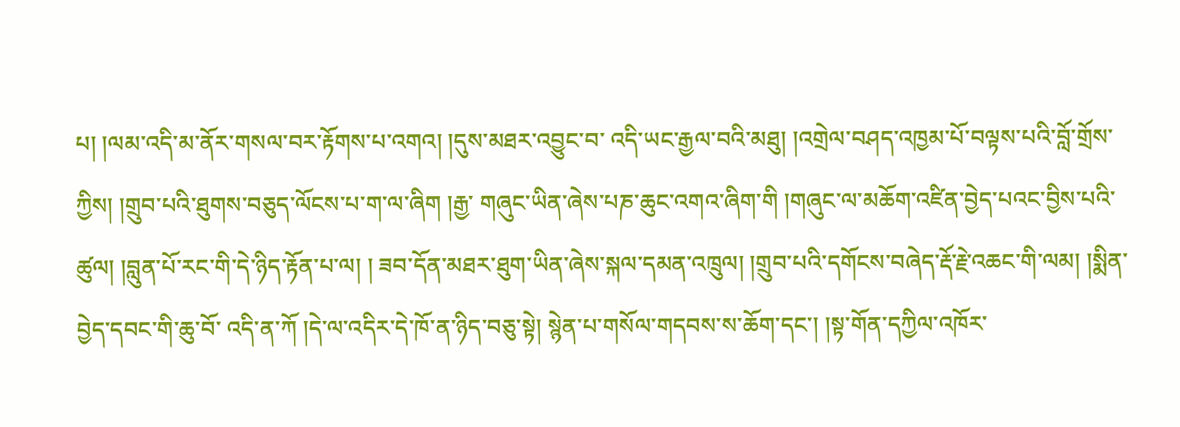པ། །ལམ་འདི་མ་ནོར་གསལ་བར་རྟོགས་པ་འགའ། །དུས་མཐར་འབྱུང་བ་ འདི་ཡང་རྒྱལ་བའི་མཐུ། །འགྲེལ་བཤད་འཁྱམ་པོ་བལྟས་པའི་བློ་གྲོས་ཀྱིས། །གྲུབ་པའི་ཐུགས་བཅུད་ལོངས་པ་ག་ལ་ཞིག །རྒྱ་ གཞུང་ཡིན་ཞེས་པཎ་ཆུང་འགའ་ཞིག་གི །གཞུང་ལ་མཆོག་འཛིན་བྱེད་པའང་བྱིས་པའི་ཚུལ། །བླུན་པོ་རང་གི་དེ་ཉིད་རྟོན་པ་ལ། ། ཟབ་དོན་མཐར་ཐུག་ཡིན་ཞེས་སྐལ་དམན་འཁྲུལ། །གྲུབ་པའི་དགོངས་བཞེད་རྡོ་རྗེ་འཆང་གི་ལམ། །སྨིན་བྱེད་དབང་གི་ཆུ་བོ་ འདི་ན་ཀོ །དེ་ལ་འདིར་དེ་ཁོ་ན་ཉིད་བཅུ་སྟེ། སྙེན་པ་གསོལ་གདབས་ས་ཆོག་དང་། །སྟ་གོན་དཀྱིལ་འཁོར་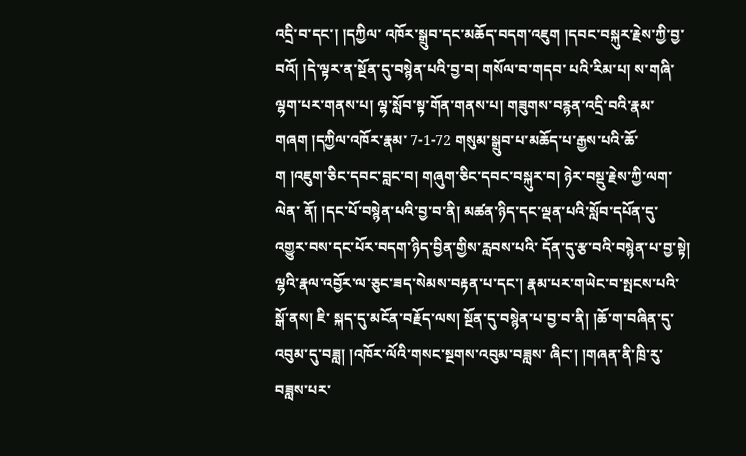འདྲི་བ་དང་། །དཀྱིལ་ འཁོར་སྒྲུབ་དང་མཆོད་བདག་འཇུག །དབང་བསྐུར་རྗེས་ཀྱི་བྱ་བའོ། །དེ་ལྟར་ན་སྔོན་དུ་བསྙེན་པའི་བྱ་བ། གསོལ་བ་གདབ་ པའི་རིམ་པ། ས་གཞི་ལྷག་པར་གནས་པ། ལྷ་སློབ་སྟ་གོན་གནས་པ། གཟུགས་བརྙན་འདྲི་བའི་རྣམ་གཞག །དཀྱིལ་འཁོར་རྣམ་ 7-1-72 གསུམ་སྒྲུབ་པ་མཆོད་པ་རྒྱས་པའི་ཆོ་ག །འཇུག་ཅིང་དབང་བླང་བ། གཞུག་ཅིང་དབང་བསྐུར་བ། ཉེར་བསྡུ་རྗེས་ཀྱི་ལག་ལེན་ ནོ། །དང་པོ་བསྙེན་པའི་བྱ་བ་ནི། མཚན་ཉིད་དང་ལྡན་པའི་སློབ་དཔོན་དུ་འགྱུར་བས་དང་པོར་བདག་ཉིད་བྱིན་གྱིས་རླབས་པའི་ དོན་དུ་རྩ་བའི་བསྙེན་པ་བྱ་སྟེ། ལྷའི་རྣལ་འབྱོར་ལ་ཅུང་ཟད་སེམས་བརྟན་པ་དང་། རྣམ་པར་གཡེང་བ་སྤངས་པའི་སྒོ་ནས། ཇི་ སྐད་དུ་མངོན་བརྗོད་ལས། སྔོན་དུ་བསྙེན་པ་བྱ་བ་ནི། །ཆོ་ག་བཞིན་དུ་འབུམ་དུ་བཟླ། །འཁོར་ལོའི་གསང་སྔགས་འབུམ་བཟླས་ ཞིང་། །གཞན་ནི་ཁྲི་རུ་བཟླས་པར་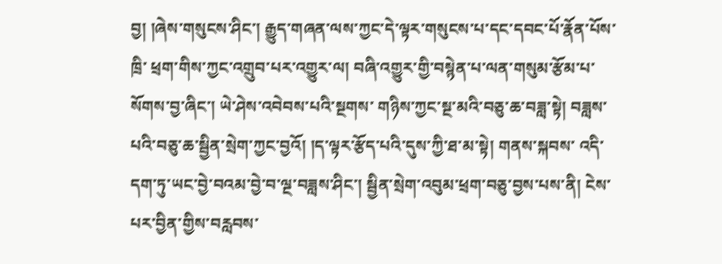བྱ། །ཞེས་གསུངས་ཤིང་། རྒྱུད་གཞན་ལས་ཀྱང་དེ་ལྟར་གསུངས་པ་དང་དབང་པོ་རྣོན་པོས་ཁྲི་ ཕྲག་གིས་ཀྱང་འགྲུབ་པར་འགྱུར་ལ། བཞི་འགྱུར་གྱི་བསྙེན་པ་ལན་གསུམ་རྩོམ་པ་སོགས་བྱ་ཞིང་། ཡེ་ཤེས་འབེབས་པའི་སྔགས་ གཉིས་ཀྱང་སྔ་མའི་བཅུ་ཆ་བཟླ་སྟེ། བཟླས་པའི་བཅུ་ཆ་སྦྱིན་སྲེག་ཀྱང་བྱའོ། །ད་ལྟར་རྩོད་པའི་དུས་ཀྱི་ཐ་མ་སྟེ། གནས་སྐབས་ འདི་དག་ཏུ་ཡང་བྱེ་བའམ་བྱེ་བ་ལྔ་བཟླས་ཤིང་། སྦྱིན་སྲེག་འབུམ་ཕྲག་བཅུ་བྱས་པས་ནི། ངེས་པར་བྱིན་གྱིས་བརླབས་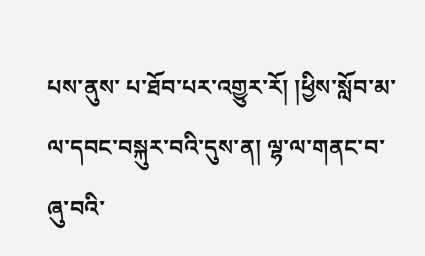པས་ནུས་ པ་ཐོབ་པར་འགྱུར་རོ། །ཕྱིས་སློབ་མ་ལ་དབང་བསྐུར་བའི་དུས་ན། ལྷ་ལ་གནང་བ་ཞུ་བའི་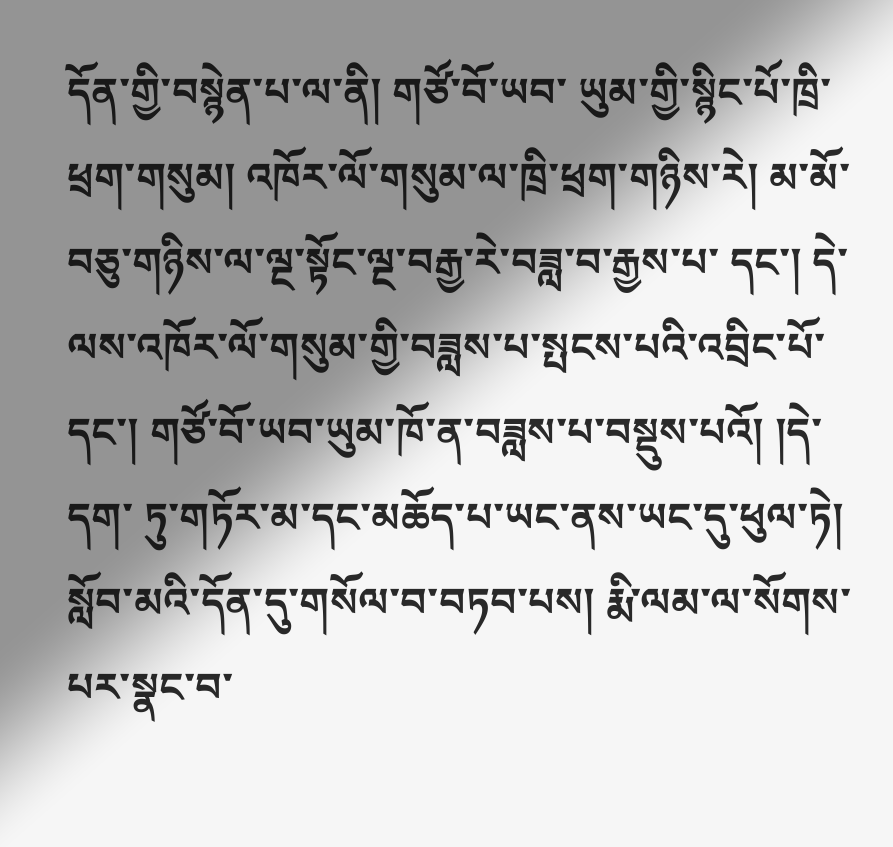དོན་གྱི་བསྙེན་པ་ལ་ནི། གཙོ་བོ་ཡབ་ ཡུམ་གྱི་སྙིང་པོ་ཁྲི་ཕྲག་གསུམ། འཁོར་ལོ་གསུམ་ལ་ཁྲི་ཕྲག་གཉིས་རེ། མ་མོ་བཅུ་གཉིས་ལ་ལྔ་སྟོང་ལྔ་བརྒྱ་རེ་བཟླ་བ་རྒྱས་པ་ དང་། དེ་ལས་འཁོར་ལོ་གསུམ་གྱི་བཟླས་པ་སྤངས་པའི་འབྲིང་པོ་དང་། གཙོ་བོ་ཡབ་ཡུམ་ཁོ་ན་བཟླས་པ་བསྡུས་པའོ། །དེ་དག་ ཏུ་གཏོར་མ་དང་མཆོད་པ་ཡང་ནས་ཡང་དུ་ཕུལ་ཏེ། སློབ་མའི་དོན་དུ་གསོལ་བ་བཏབ་པས། རྨི་ལམ་ལ་སོགས་པར་སྣང་བ་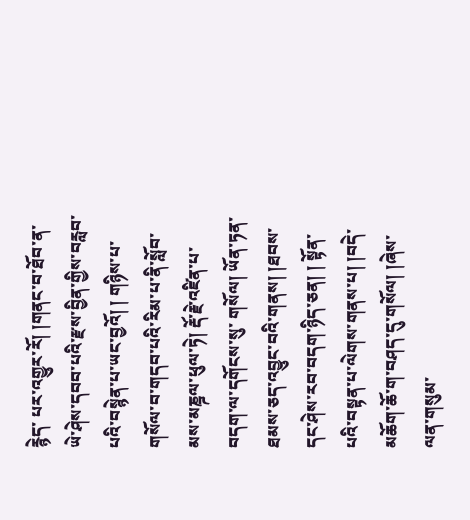རྙེད་ པར་འགྱུར་རོ། །གནང་བ་ཐོབ་ན་ཡེ་ཤེས་དབབ་པའི་རྫས་བྱིན་གྱིས་བརླབ་པའི་བསྙེན་པ་ཡང་བྱའོ། ། གཉིས་པ་གསོལ་བ་གདབ་པའི་རིམ་པ་ནི་སློབ་མས་མཎྜལ་ཕུལ་ཏེ། རྡོ་རྗེ་འཛིན་པ་བདག་ལ་དགོངས་སུ་ གསོལ། ཡོན་ཏན་ཐམས་ཅད་འབྱུང་བའི་གནས། །ཐབས་དང་ཤེས་རབ་བདག་ཉིད་ཅན། ། སྟོན་པའི་བསྟན་པ་ལེགས་གནས་པ། །བདེ་མཆོག་ཆོ་ག་བཤད་དུ་གསོལ། །ཞེས་ལན་གསུམ་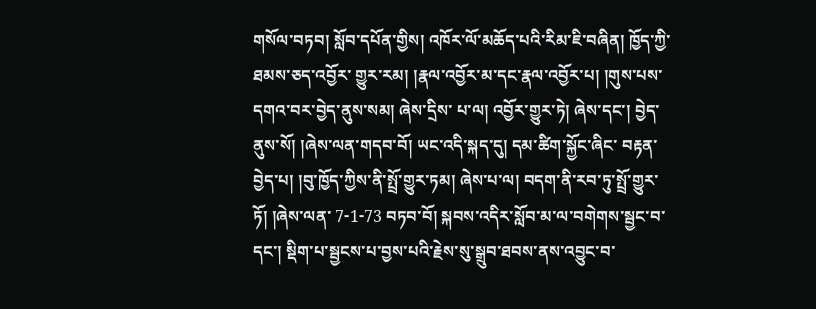གསོལ་བཏབ། སློབ་དཔོན་གྱིས། འཁོར་ལོ་མཆོད་པའི་རིམ་ཇི་བཞིན། ཁྱོད་ཀྱི་ཐམས་ཅད་འབྱོར་ གྱུར་རམ། །རྣལ་འབྱོར་མ་དང་རྣལ་འབྱོར་པ། །གུས་པས་དགའ་བར་བྱེད་ནུས་སམ། ཞེས་དྲིས་ པ་ལ། འབྱོར་གྱུར་ཏེ། ཞེས་དང་། བྱེད་ནུས་སོ། །ཞེས་ལན་གདབ་བོ། ཡང་འདི་སྐད་དུ། དམ་ཚིག་སྐྱོང་ཞིང་ བརྟན་བྱེད་པ། །བུ་ཁྱོད་ཀྱིས་ནི་སྤྲོ་གྱུར་ཏམ། ཞེས་པ་ལ། བདག་ནི་རབ་ཏུ་སྤྲོ་གྱུར་ཏོ། །ཞེས་ལན་ 7-1-73 བཏབ་བོ། སྐབས་འདིར་སློབ་མ་ལ་བགེགས་སྦྱང་བ་དང་། སྡིག་པ་སྦྱངས་པ་བྱས་པའི་རྗེས་སུ་སྒྲུབ་ཐབས་ནས་འབྱུང་བ་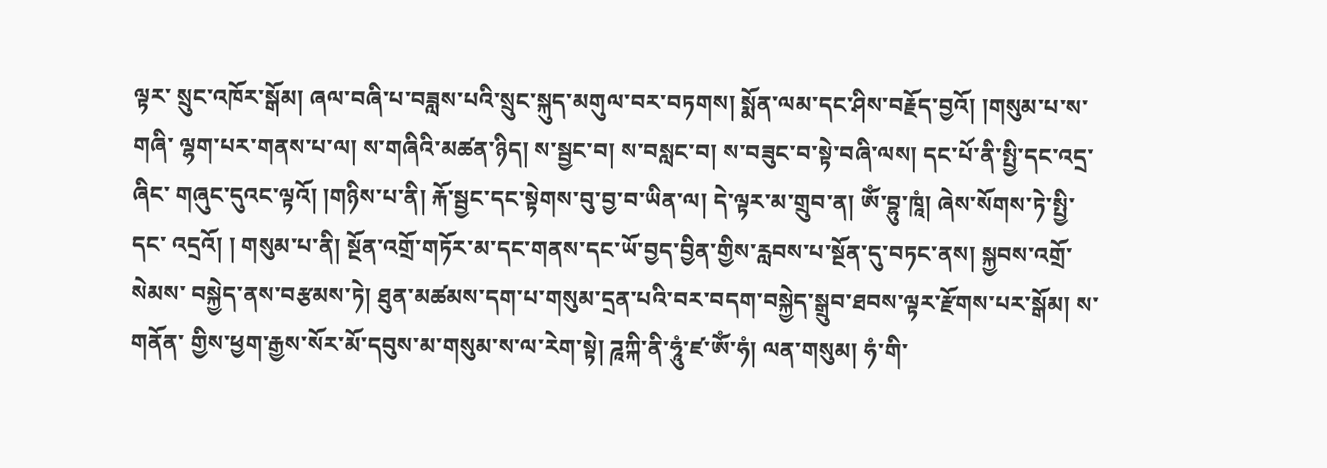ལྟར་ སྲུང་འཁོར་སྒོམ། ཞལ་བཞི་པ་བཟླས་པའི་སྲུང་སྐུད་མགུལ་བར་བཏགས། སྨོན་ལམ་དང་ཤིས་བརྗོད་བྱའོ། །གསུམ་པ་ས་གཞི་ ལྷག་པར་གནས་པ་ལ། ས་གཞིའི་མཚན་ཉིད། ས་སྦྱང་བ། ས་བསླང་བ། ས་བཟུང་བ་སྟེ་བཞི་ལས། དང་པོ་ནི་སྤྱི་དང་འདྲ་ཞིང་ གཞུང་དུའང་ལྟའོ། །གཉིས་པ་ནི། རྐོ་སྦྱང་དང་སྟེགས་བུ་བྱ་བ་ཡིན་ལ། དེ་ལྟར་མ་གྲུབ་ན། ༀ་བྷུ་ཁཱཾ། ཞེས་སོགས་ཏེ་སྤྱི་དང་ འདྲའོ། ། གསུམ་པ་ནི། སྔོན་འགྲོ་གཏོར་མ་དང་གནས་དང་ཡོ་བྱད་བྱིན་གྱིས་རླབས་པ་སྔོན་དུ་བཏང་ནས། སྐྱབས་འགྲོ་སེམས་ བསྐྱེད་ནས་བརྩམས་ཏེ། ཐུན་མཚམས་དག་པ་གསུམ་དྲན་པའི་བར་བདག་བསྐྱེད་སྒྲུབ་ཐབས་ལྟར་རྫོགས་པར་སྒོམ། ས་གནོན་ གྱིས་ཕྱག་རྒྱས་སོར་མོ་དབུས་མ་གསུམ་ས་ལ་རེག་སྟེ། ཌཱཀྐི་ནི་ཧཱུཾ་ཛ་ༀ་ཧཾ། ལན་གསུམ། ཧཾ་གི་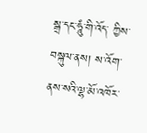སྒྲ་དང་ཧཱུཾ་གི་འོད་ ཀྱིས་བསྐུལ་ནས། ས་འོག་ནས་སའི་ལྷ་མོ་འཁོར་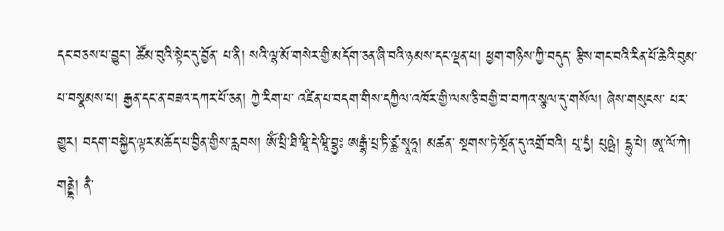དང་བཅས་པ་བྱུང་། ཚོམ་བུའི་སྟེང་དུ་བྱོན་ པ་ནི། སའི་ལྷ་མོ་གསེར་གྱི་མདོག་ཅན་ཞི་བའི་ཉམས་དང་ལྡན་པ། ཕྱག་གཉིས་ཀྱི་བདུད་ རྩིས་གང་བའི་རིན་པོ་ཆེའི་བུམ་པ་བསྣམས་པ། རྒྱན་དང་ན་བཟའ་དཀར་པོ་ཅན། ཀྱེ་རིག་པ་ འཛིན་པ་བདག་གིས་དཀྱིལ་འཁོར་གྱི་ལས་ཅི་བགྱི་བ་བཀའ་སྩལ་དུ་གསོལ། ཞེས་གསུངས་ པར་གྱུར། བདག་བསྐྱེད་ལྟར་མཆོད་པ་བྱིན་གྱིས་རླབས། ༀ་པྲི་ཐི་ཝཱི་དེ་ཝཱི་བྷྱཿ ཨརྒྷཾ་པྲ་ཏི་ཙྪ་སྭཱཧཱ། མཚན་ སྔགས་ཏེ་སྔོན་དུ་འགྲོ་བའི། པཱ་དྱཾ། པུཥྤེ། དྷུ་པེ། ཨཱ་ལོ་ཀེ། གནྡྷེ། ནཻ་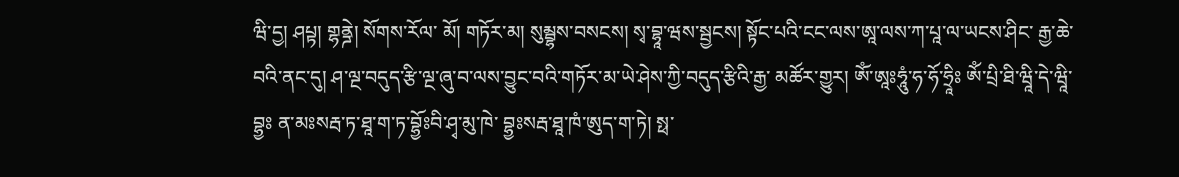ཝི་དྱ། ཤཔྟ། གྷནྜེ། སོགས་རོལ་ མོ། གཏོར་མ། སུམྦྷས་བསངས། སྭ་བྷཱ་ཝས་སྦྱངས། སྟོང་པའི་ངང་ལས་ཨཱ་ལས་ཀ་པཱ་ལ་ཡངས་ཤིང་ རྒྱ་ཆེ་བའི་ནང་དུ། ཤ་ལྔ་བདུད་རྩི་ལྔ་ཞུ་བ་ལས་བྱུང་བའི་གཏོར་མ་ཡེ་ཤེས་ཀྱི་བདུད་རྩིའི་རྒྱ་ མཚོར་གྱུར། ༀ་ཨཱཿཧཱུཾ་ཧ་ཧོ་ཧྲཱིཿ ༀ་པྲི་ཐི་ཝཱི་དེ་ཝཱི་བྷྱཿ ན་མཿསརྦ་ཏ་ཐཱ་ག་ཏ་བྷྱོཿབི་ཤྭ་མུ་ཁེ་ བྷྱཿསརྦ་ཐཱ་ཁཾ་ཨུད་ག་ཏེ། སྥ་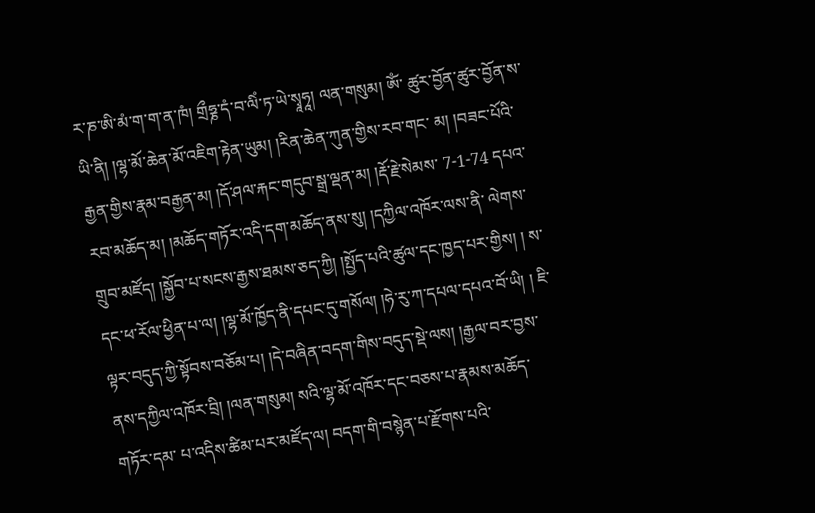ར་ཎ་ཨི་མཾ་ག་ག་ན་ཁཾ། གྲྀཧྞ་དཾ་བ་ལིཾ་ཏ་ཡེ་སྭཱཧཱ། ལན་གསུམ། ༀ་ ཚུར་བྱོན་ཚུར་བྱོན་ས་ཡི་ནི། །ལྷ་མོ་ཆེན་མོ་འཇིག་རྟེན་ཡུམ། །རིན་ཆེན་ཀུན་གྱིས་རབ་གང་ མ། །བཟང་པོའི་རྒྱན་གྱིས་རྣམ་བརྒྱན་མ། །དོ་ཤལ་རྐང་གདུབ་སྒྲ་ལྡན་མ། །རྡོ་རྗེ་སེམས་ 7-1-74 དཔའ་རབ་མཆོད་མ། །མཆོད་གཏོར་འདི་དག་མཆོད་ནས་སུ། །དཀྱིལ་འཁོར་ལས་ནི་ ལེགས་གྲུབ་མཛོད། །སྐྱོབ་པ་སངས་རྒྱས་ཐམས་ཅད་ཀྱི། །སྤྱོད་པའི་ཚུལ་དང་ཁྱད་པར་གྱིས། ། ས་དང་ཕ་རོལ་ཕྱིན་པ་ལ། །ལྷ་མོ་ཁྱོད་ནི་དཔང་དུ་གསོལ། །ཧེ་རུ་ཀ་དཔལ་དཔའ་བོ་ཡི། ། ཇི་ལྟར་བདུད་ཀྱི་སྟོབས་བཅོམ་པ། །དེ་བཞིན་བདག་གིས་བདུད་སྡེ་ལས། །རྒྱལ་བར་བྱས་ ནས་དཀྱིལ་འཁོར་བྲི། །ལན་གསུམ། སའི་ལྷ་མོ་འཁོར་དང་བཅས་པ་རྣམས་མཆོད་གཏོར་དམ་ པ་འདིས་ཚིམ་པར་མཛོད་ལ། བདག་གི་བསྙེན་པ་རྫོགས་པའི་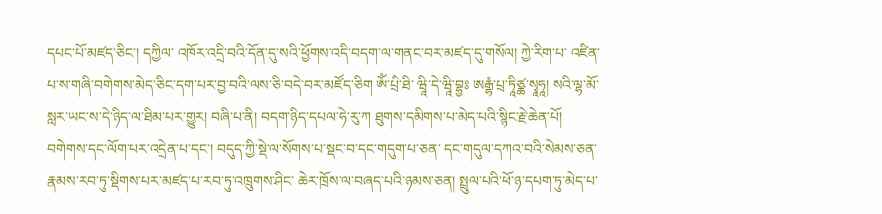དཔང་པོ་མཛད་ཅིང་། དཀྱིལ་ འཁོར་འདྲི་བའི་དོན་དུ་སའི་ཕྱོགས་འདི་བདག་ལ་གནང་བར་མཛད་དུ་གསོལ། ཀྱེ་རིག་པ་ འཛིན་པ་ས་གཞི་བགེགས་མེད་ཅིང་དག་པར་བྱ་བའི་ལས་ཅི་བདེ་བར་མཛོད་ཅིག ༀ་པྲི་ཐི་ ཝཱི་དེ་ཝཱི་བྷྱཿ ཨརྒྷཾ་པྲ་ཏཱིཙྪ་སྭཱཧཱ། སའི་ལྷ་མོ་སླར་ཡང་ས་དེ་ཉིད་ལ་ཐིམ་པར་གྱུར། བཞི་པ་ནི། བདག་ཉིད་དཔལ་ཧེ་རུ་ཀ ཐུགས་དམིགས་པ་མེད་པའི་སྙིང་རྗེ་ཆེན་པོ། བགེགས་དང་ལོག་པར་འདྲེན་པ་དང་། བདུད་ཀྱི་སྡེ་ལ་སོགས་པ་སྡང་བ་དང་གདུག་པ་ཅན་ དང་གདུལ་དཀའ་བའི་སེམས་ཅན་རྣམས་རབ་ཏུ་སྡིགས་པར་མཛད་པ་རབ་ཏུ་འཁྲུགས་ཤིང་ ཆེར་ཁྲོས་ལ་བཞད་པའི་ཉམས་ཅན། སྤྲུལ་པའི་ཕོ་ཉ་དཔག་ཏུ་མེད་པ་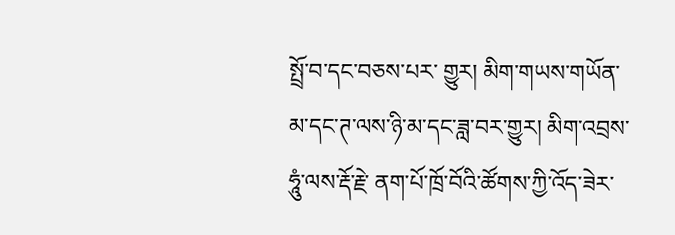སྤྲོ་བ་དང་བཅས་པར་ གྱུར། མིག་གཡས་གཡོན་མ་དང་ཊ་ལས་ཉི་མ་དང་ཟླ་བར་གྱུར། མིག་འབྲས་ཧཱུཾ་ལས་རྡོ་རྗེ་ ནག་པོ་ཁྲོ་བོའི་ཚོགས་ཀྱི་འོད་ཟེར་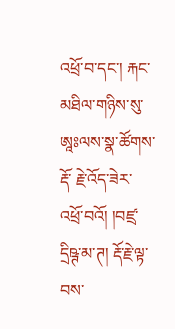འཕྲོ་བ་དང་། རྐང་མཐིལ་གཉིས་སུ་ཨཱཿལས་སྣ་ཚོགས་རྡོ་ རྗེ་འོད་ཟེར་འཕྲོ་བའོ། །བཛྲ་དྲིཥྚ་མ་ཊ། རྡོ་རྗེ་ལྟ་བས་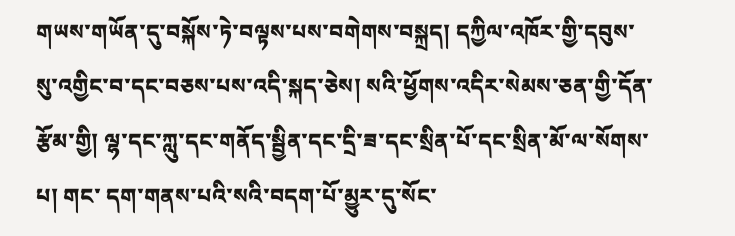གཡས་གཡོན་དུ་བསྐོས་ཏེ་བལྟས་པས་བགེགས་བསྐྲད། དཀྱིལ་འཁོར་གྱི་དབུས་སུ་འགྱིང་བ་དང་བཅས་པས་འདི་སྐད་ཅེས། སའི་ཕྱོགས་འདིར་སེམས་ཅན་གྱི་དོན་ རྩོམ་གྱི། ལྷ་དང་ཀླུ་དང་གནོད་སྦྱིན་དང་དྲི་ཟ་དང་སྲིན་པོ་དང་སྲིན་མོ་ལ་སོགས་པ། གང་ དག་གནས་པའི་སའི་བདག་པོ་མྱུར་དུ་སོང་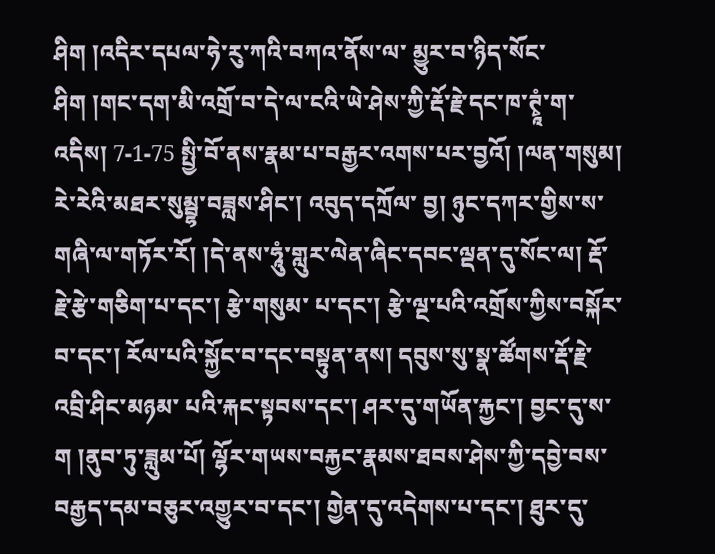ཤིག །འདིར་དཔལ་ཧེ་རུ་ཀའི་བཀའ་ནོས་ལ་ མྱུར་བ་ཉིད་སོང་ཤིག །གང་དག་མི་འགྲོ་བ་དེ་ལ་ངའི་ཡེ་ཤེས་ཀྱི་རྡོ་རྗེ་དང་ཁ་ཊྭཱཾ་ག་འདིས། 7-1-75 སྤྱི་བོ་ནས་རྣམ་པ་བརྒྱར་འགས་པར་བྱའོ། །ལན་གསུམ། རེ་རེའི་མཐར་སུམྦྷ་བཟླས་ཤིང་། འབུད་དཀྲོལ་ བྱ། ཉུང་དཀར་གྱིས་ས་གཞི་ལ་གཏོར་རོ། །དེ་ནས་ཧཱུཾ་གླུར་ལེན་ཞིང་དབང་ལྡན་དུ་སོང་ལ། རྡོ་རྗེ་རྩེ་གཅིག་པ་དང་། རྩེ་གསུམ་ པ་དང་། རྩེ་ལྔ་པའི་འགྲོས་ཀྱིས་བསྐོར་བ་དང་། རོལ་པའི་སྐྱོང་བ་དང་བསྟུན་ནས། དབུས་སུ་སྣ་ཚོགས་རྡོ་རྗེ་འབྲི་ཤིང་མཉམ་ པའི་རྐང་སྟབས་དང་། ཤར་དུ་གཡོན་རྐྱང་། བྱང་དུ་ས་ག །ནུབ་ཏུ་ཟླུམ་པོ། ལྷོར་གཡས་བརྐྱང་རྣམས་ཐབས་ཤེས་ཀྱི་དབྱེ་བས་ བརྒྱད་དམ་བཅུར་འགྱུར་བ་དང་། གྱེན་དུ་འདེགས་པ་དང་། ཐུར་དུ་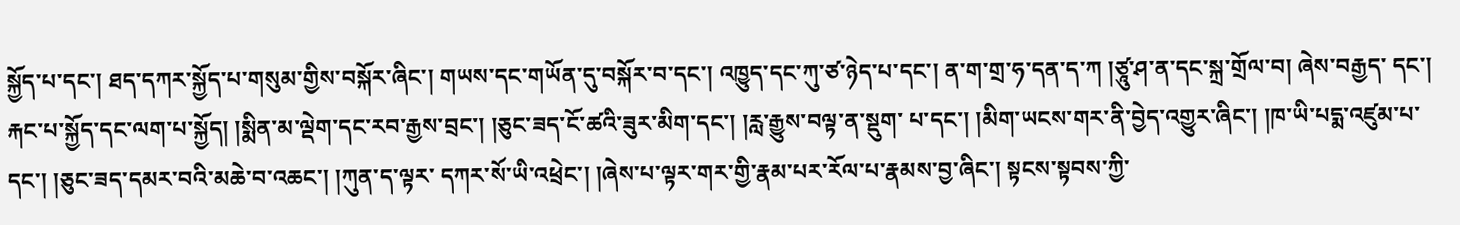སྐྱོད་པ་དང་། ཐད་དཀར་སྐྱོད་པ་གསུམ་གྱིས་བསྐོར་ཞིང་། གཡས་དང་གཡོན་དུ་བསྐོར་བ་དང་། འཁྱུད་དང་ཀུ་ཙ་ཉེད་པ་དང་། ན་ག་གྲ་ཧ་དན་ད་ཀ །ཙཱུ་ཤ་ན་དང་སྐྲ་གྲོལ་བ། ཞེས་བརྒྱད་ དང་། རྐང་པ་སྐྱོད་དང་ལག་པ་སྐྱོད། །སྨིན་མ་ལྡེག་དང་རབ་རྒྱས་བྲང་། །ཅུང་ཟད་ངོ་ཚའི་ཟུར་མིག་དང་། །རླ་རྒྱུས་བལྟ་ན་སྡུག་ པ་དང་། །མིག་ཡངས་གར་ནི་བྱེད་འགྱུར་ཞིང་། །ཁ་ཡི་པདྨ་འཛུམ་པ་དང་། །ཅུང་ཟད་དམར་བའི་མཆེ་བ་འཆང་། །ཀུན་ད་ལྟར་ དཀར་སོ་ཡི་འཕྲེང་། །ཞེས་པ་ལྟར་གར་གྱི་རྣམ་པར་རོལ་པ་རྣམས་བྱ་ཞིང་། སྟངས་སྟབས་ཀྱི་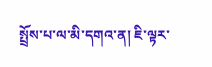སྤྲོས་པ་ལ་མི་དགའ་ན། ཇི་ལྟར་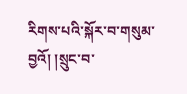རིགས་པའི་སྐོར་བ་གསུམ་བྱའོ། །སྲུང་བ་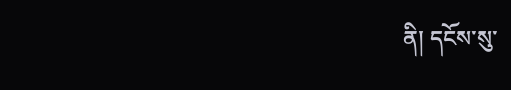ནི། དངོས་སུ་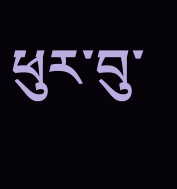ཕུར་བུ་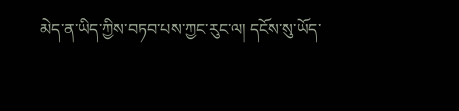མེད་ན་ཡིད་ཀྱིས་བཏབ་པས་ཀྱང་རུང་ལ། དངོས་སུ་ཡོད་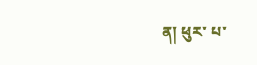ན། ཕུར་ པ་